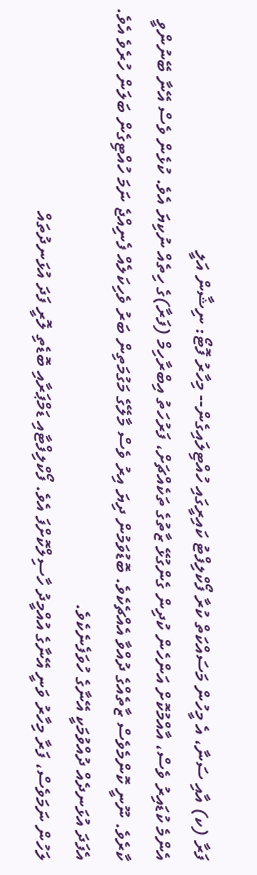ފަރާ (ކ) އާއި ސަނާ، އެ މީހުން މަސައްކަތް ކުރާ ފޯކްލިފްޓު ކައިރީގައި ހުއްޓިލައިގެން-- މިހާރު ފޮޓޯ: ނިޝާން އަލީ
އެންމެ ކުޑައިރު ވެސް، އާއްމުކޮށް އަންހެން ކުދިން ގެންގުޅޭ ޒާތުގެ ތަކެއްޗަށް، ފަރުހަތު އިބްރާހިމް (ފަރާ)ގެ ހިތެއް ނުކިޔަ އެވެ. ކުޅެން ވެސް އޭނާ ބޭނުންވީ ކާރެވެ. ނޫނީ ކޮންމެވެސް ޒާތެއްގެ ދުއްވާ އެއްޗެކެވެ. ބޮޑުވަމުން ދިޔަ އިރު ވެސް މާލޭގެ މަގުމަތިން ބަރު ވެހިކަލެއް ފެނިއްޖެ ނަމަ ހުއްޓިގެން ބަލަން ހުރެވެ އެވެ. އެފަދަ އުޅަނދެއް ދުއްވުމަކީ އޭނާގެ ހުވަފެނެކެވެ.
ލަހުން ނަމަވެސް، ފަރާ މިހާރު ވަނީ އޭނާގެ އުއްމީދު ހާސިލްކޮށްފަ އެވެ. ފޯކްލިފްޓާއި ޑަމްޕަރާއި ބޮޑެތި ލޮރީ ފަދަ އުޅަނދުތައް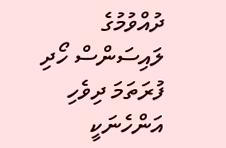ދުއްވުމުގެ ލައިސަންސް ހޯދި ފުރަތަމަ ދިވެހި އަންހެނަކީ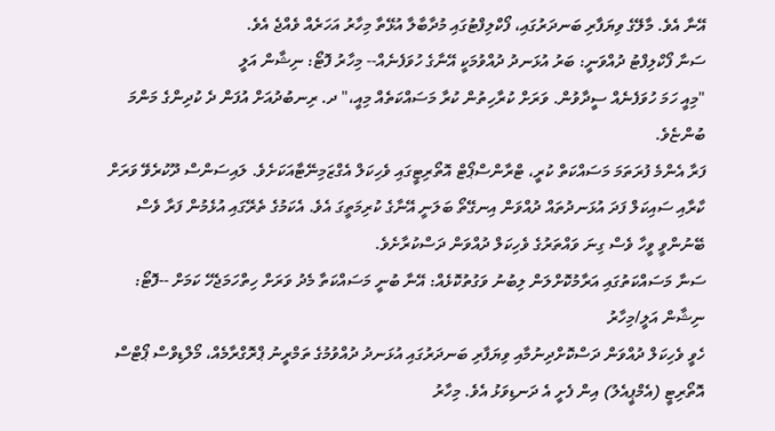އޭނާ އެވެ. މާލޭގެ ވިޔަފާރި ބަނދަރުގައި، ފޯކްލިފްޓުގައި މުދާބާލާ އުޅޭތާ މިހާރު އަހަރެއް ވެއްޖެ އެވެ.
ސަނާ ފޯކްލިފްޓު ދުއްވަނީ: ބަރު އުޅަނދު ދުއްވުމަކީ އޭނާގެ ހުވަފެނެއް-- މިހާރު ފޮޓޯ: ނިޝާން އަލީ
"މިއީ ހަމަ ހުވަފެނެއް ސީދާވުން. ވަރަށް ކުރާހިތުން ކުރާ މަސައްކަތެއް މިއީ،" ދ. ރިނބުދުއަށް އުފަން ދެ ކުދިންގެ މަންމަ ބުންޏެވެ.
ފަރާ އެންމެ ފުރަތަމަ މަސައްކަތް ކުރީ، ޓްރާންސްޕޯޓް އޮތޯރިޓީގައި ވެހިކަލް އެގްޒަމިނޭޓާއަކަށެވެ. ލައިސަންސް ދޫކުރެވޭ ވަރަށް ކާރާއި ސައިކަލް ފަދަ އުޅަނދުތައް ދުއްވަން އިނގޭތޯ ބަލަނީ އޭނާގެ ކުރިމަތީގަ އެވެ. އެކަމުގެ ތެރޭގައި އުޅެމުން ފަރާ ވެސް ބޭނުންވީ ވީހާ ވެސް ގިނަ ވައްތަރުގެ ވެހިކަލް ދުއްވަން ދަސްކުރާށެވެ.
ސަނާ މަސައްކަތުގައި އަރާމުކޮށްލަން ލިބުނު ވަގުތުކޮޅެއް: އޭނާ ބުނީ މަސައްކަތާ މެދު ވަރަށް ހިތްހަމަޖެހޭ ކަމަށް --ފޮޓޯ: ނިޝާން އަލީ/މިހާރު
ހެވީ ވެހިކަލް ދުއްވަން ދަސްކޮށްދިނުމާއި ވިޔަފާރި ބަނދަރުގައި އުޅަނދު ދުއްވުމުގެ ތަމްރީނު ޕްރޮގްރާމެއް، މޯލްޑިވްސް ޕޯޓްސް އޮތޯރިޓީ (އެމްޕީއެލު) އިން ފެށީ އެ ދަނޑިވަޅު އެވެ. މިހާރު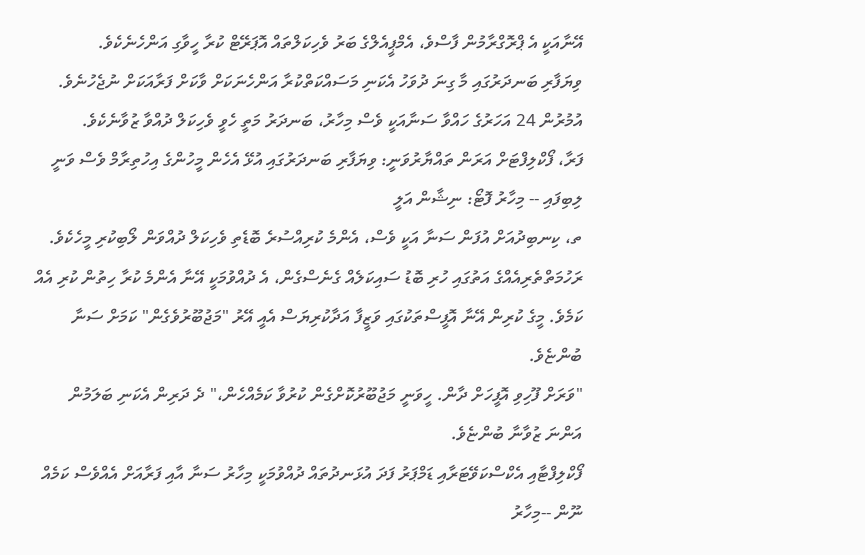އޭނާއަކީ އެ ޕްރޮގްރާމުން ފާސްވެ، އެމްޕީއެލްގެ ބަރު ވެހިކަލްތައް އޮޕަރޭޓް ކުރާ ހީވާގި އަންހެނެކެވެ.
ވިޔަފާރި ބަނދަރުގައި މާ ގިނަ ދުވަހު އެކަނި މަސައްކަތްކުރާ އަންހެނަކަށް ވާކަށް ފަރާއަކަށް ނުޖެހުނެވެ. އުމުރުން 24 އަހަރުގެ ހައްވާ ސަނާއަކީ ވެސް މިހާރު، ބަނދަރު މަތީ ހެވީ ވެހިކަލް ދުއްވާ ޒުވާނެކެވެ.
ފަރާ، ފޯކްލިފްޓަށް އަރަން ތައްޔާރުވަނީ: ވިޔަފާރި ބަނދަރުގައި އުޅޭ އެހެން މީހުންގެ އިހުތިރާމް ވެސް ވަނީ ލިބިފައި -- މިހާރު ފޮޓޯ: ނިޝާން އަލީ
ތ، ކިނބިދުއަށް އުފަން ސަނާ އަކީ ވެސް، އެންމެ ކުރިއްސުރެ ބޮޑެތި ވެހިކަލް ދުއްވަން ލޯބިކުރި މީހެކެވެ. ރަހުމަތްތެރިއެއްގެ އަތުގައި ހުރި ބޮޑު ސައިކަލެއް ގެނެސްގެން، އެ ދުއްވުމަކީ އޭނާ އެންމެ ކުރާ ހިތުން ކުރި އެއް ކަމެވެ. މީގެ ކުރިން އޭނާ އޮފީސްތަކުގައި ވަޒީފާ އަދާކުރިޔަސް އެއީ އޭރު "މަޖުބޫރުވެގެން" ކަމަށް ސަނާ ބުންޏެވެ.
"ވަރަށް ފޫހިވި އޮފީހަށް ދާން. ހީވަނީ މަޖުބޫރުކޮށްގެން ކުރުވާ ކަމެއްހެން،" ދެ ދަރިން އެކަނި ބަލަމުން އަންނަ ޒުވާނާ ބުންޏެވެ.
ފޯކްލިފްޓާއި އެކްސްކަވޭޓަރާއި ޑަމްޕަރު ފަދަ އުޅަނދުތައް ދުއްވުމަކީ މިހާރު ސަނާ އާއި ފަރާއަށް އެއްވެސް ކަމެއް ނޫން --މިހާރު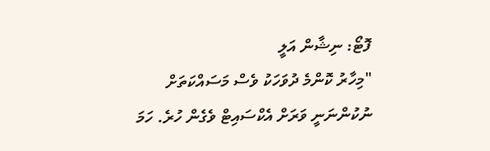ފޮޓޯ: ނިޝާން އަލީ
"މިހާރު ކޮންމެ ދުވަހަކު ވެސް މަސައްކަތަށް ނުކުންނަނީ ވަރަށް އެކްސައިޓް ވެގެން ހުރެ. ހަމަ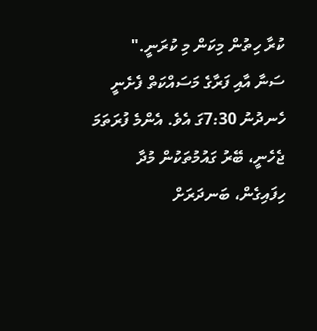ކުރާ ހިތުން މިކަން މި ކުރަނީ."
ސަނާ އާއި ފަރާގެ މަސައްކަތް ފެށެނީ ހެނދުނު 7:30ގަ އެވެ. އެންމެ ފުރަތަމަ ޖެހެނީ، ބޭރު ގައުމުތަކުން މުދާ ހިފައިގެން، ބަނދަރަށް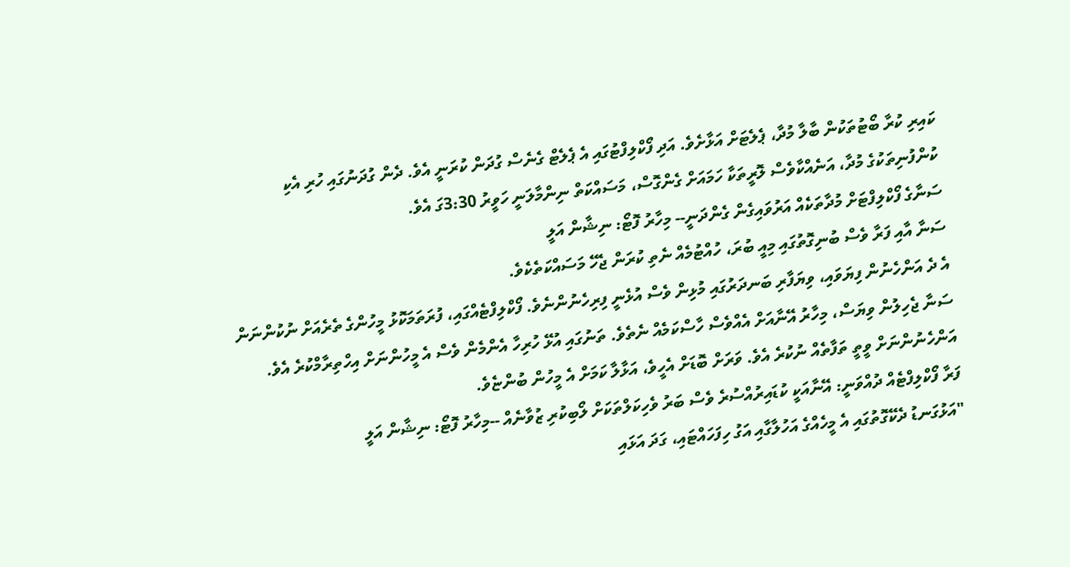ކައިރި ކުރާ ބޯޓުތަކުން ބާލާ މުދާ، ޕެލެޓަށް އަޅާށެވެ. އަދި ފޯކްލިފްޓުގައި އެ ޕެލެޓް ގެނެސް ގުދަން ކުރަނީ އެވެ. ދެން ގުދަނުގައި ހުރި އެކި ކުންފުނިތަކުގެ މުދާ، އަނެއްކާވެސް ލޮރީތަކާ ހަމައަށް ގެންގޮސް، މަސައްކަތް ނިންމާލަނީ ހަވީރު 3:30ގަ އެވެ.
ސަނާގެ ފޯކްލިފްޓަށް މުދާތަކެއް އަރުވައިގެން ގެންދަނީ-- މިހާރު ފޮޓޯ: ނިޝާން އަލީ
ސަނާ އާއި ފަރާ ވެސް ބުނިގޮތުގައި މިއީ ބުރަ، ހުއްޓުމެއް ނެތި ކުރަން ޖެހޭ މަސައްކަތެކެވެ.
އެ ދެ އަންހެނުން ފިޔަވައި، ވިޔަފާރި ބަނދަރުގައި މުޅިން ވެސް އުޅެނީ ފިރިހެނުންނެވެ. ފޯކްލިފްޓެއްގައި، ފުރަތަމަކޮޅު މީހުންގެ ތެރެއަށް ނުކުންނަން ސަނާ ޖެހިލުން ވިޔަސް، މިހާރު އޭނާއަށް އެއްވެސް ހާސްކަމެއް ނެތެވެ. ތަނުގައި އުޅޭ ހުރިހާ އެންމެން ވެސް އެ މީހުންނަށް އިހްތިރާމްކުރެ އެވެ. އަންހެނުންނަށް ވީތީ ތަފާތެއް ނުކުރެ އެވެ. ވަރަށް ބޮޑަށް އެހީވެ، އަޅާލާ ކަމަށް އެ މީހުން ބުންޏެވެ.
ފަރާ ފޯކްލިފްޓެއް ދުއްވަނީ: އޭނާއަކީ ކުޑައިރުއްސުރެ ވެސް ބަރު ވެހިކަލްތަކަށް ލޯބިކުރި ޒުވާނެއް --މިހާރު ފޮޓޯ: ނިޝާން އަލީ
"އަޅުގަނޑު ދެކޭގޮތުގައި އެ މީހެއްގެ އަހުލާގާއި އަގު ހިފަހައްޓައި، ގަދަ އަޅައި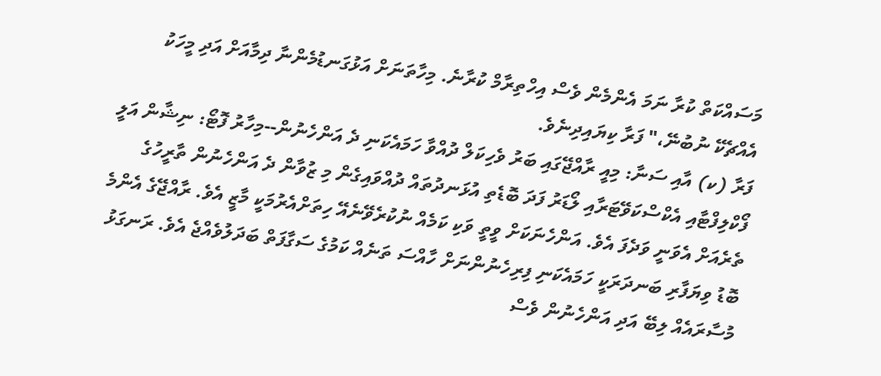މަސައްކަތް ކުރާ ނަމަ އެންމެން ވެސް އިހްތިރާމް ކުރާނެ. މިހާތަނަށް އަޅުގަނޑުމެންނާ ދިމާއަށް އަދި މީހަކު އެއްޗެކޭ ނުބުނޭ،" ފަރާ ކިޔައިދިނެވެ.
ފަރާ (ކ) އާއި ސަނާ: މިއީ ރާއްޖޭގައި ބަރު ވެހިކަލް ދުއްވާ ހަމައެކަނި ދެ އަންހެނުން--މިހާރު ފޮޓޯ: ނިޝާން އަލީ
ފޯކްލިފްޓާއި އެކްސްކަވޭޓަރާއި ލޯޑަރު ފަދަ ބޮޑެތި އުޅަނދުތައް ދުއްވައިގެން މި ޒުވާން ދެ އަންހެނުން ތާރީހުގެ ތެރެއަށް އެވަނީ ވަދެފަ އެވެ. އަންހެނަކަށް ވީތީ ވަކި ކަމެއް ނުކުރެވޭނެއޭ ހިތަށްއެރުމަކީ މާޒީ އެވެ. ރާއްޖޭގެ އެންމެ ބޮޑު ވިޔަފާރި ބަނދަރަކީ ހަމައެކަނި ފިރިހެނުންނަށް ހާއްސަ ތަނެއް ކަމުގެ ސަގާފަތް ބަދަލުވެއްޖެ އެވެ. ރަނގަޅު މުސާރައެއް ލިބޭ އަދި އަންހެނުން ވެސް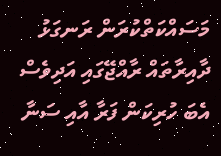މަސައްކަތްކުރަން ރަނގަޅު ދާއިރާތައް ރާއްޖޭގައި އަދިވެސް އެބަ ހުރިކަން ފަރާ އާއި ސަނާ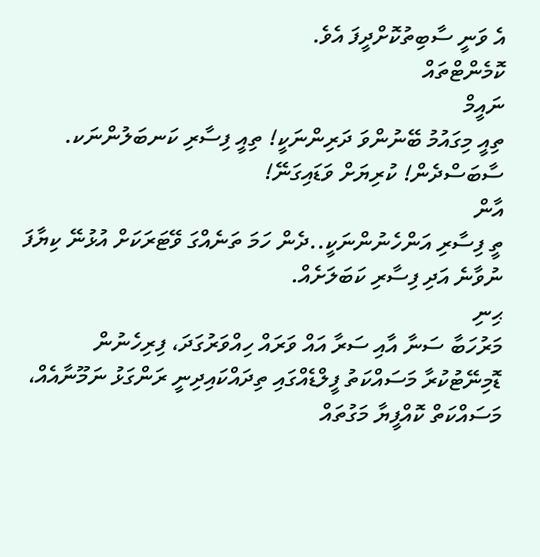އެ ވަނީ ސާބިތުކޮށްދީފަ އެވެ.
ކޮމެންޓްތައް
ނައީމް
ތިއީ މިގައުމު ބޭނުންވަ ދަރިންނަކީ! ތިއީ ފިސާރި ކަނބަލުންނަކ. ސާބަސްދެން! ކުރިޔަށް ވަޑައިގަނޭ!
އާން
ތީ ފިސާރި އަންހެނުންނަކީ..ދެން ހަމަ ތަނެއްގަ ވޭޓަރަކަށް އުޅުނޭ ކިޔާފަ ނުވާނެ އަދި ފިސާރި ކަބަލަށެއް.
ޙިނި
މަރުހަބާ ސަނާ އާއި ސަރާ އައް ވަރައް ހިއްވަރުގަދަ، ފިރިހެނުން ޑޮމިނޭޓުކުރާ މަސައްކަތު ފީލްޑެއްގައި ތިދައްކައިދިނީ ރަންގަޅު ނަމޫނާއެއް، މަސައްކަތް ކޮއްފީޔާ މަގުތައް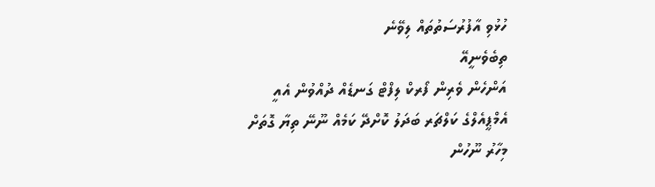ހުޅުވި އާފުރުސަތުތައް ލިވޭނެ
ތިބެވެނީއޭ
އަންހެން ވެރިން ފޯރކް ލިފްޓް ގަނޑެއް ދުއްވުން އެއީ އެމްޕީއެލްގެ ކަލްޗަރ ބަދަލު ކޮށްދޭ ކަމެއް ނޫނޭ ތިޔާ ގޮތަށް މިހާރު ނޫހުން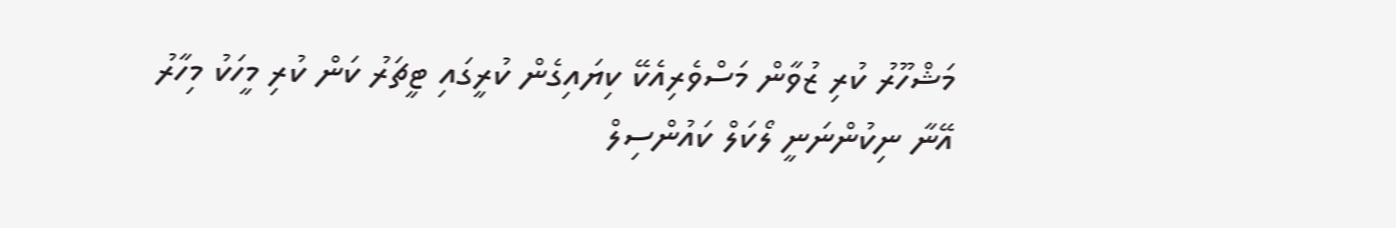މަޝްހޫރު ކުރި ޒުވާން މަސްވެރިއެކޭ ކިޔައިގެން ކުރީގައި ޓީޗަރު ކަން ކުރި މީހަކު މިހާރު އޭނާ ނިކުންނަނީ ލޯކަލް ކައުންސިލް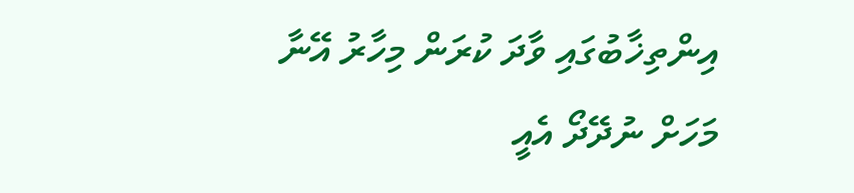އިންތިޚާބުގައި ވާދަ ކުރަން މިހާރު އޭނާ މަހަށް ނުދޭދޯ އެއީ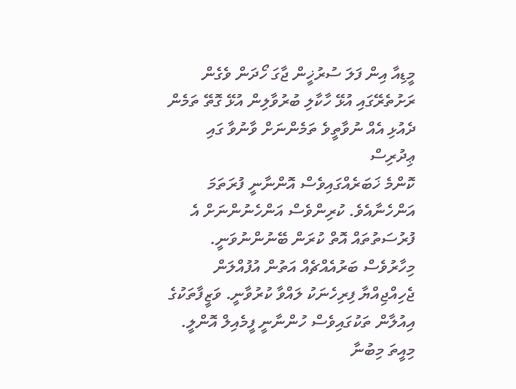މީޑިއާ އިން ފަލަ ސުރުޚީން ޖާގަ ހޯދަން ވެގެން ރަށުތެރޭގައި އުޅޭ ހާކާލި ބުރުވާލިން އުޅޭ ގޮތޭ ތަމެން ދެއުޅި އެއް ނުވާތީވެ ތަމެންނަށް ވާނުވާ ގައި
ޢިދުރިސް
ކޮންމެ ޚަބަރެއްގައިވެސް އޮންނާނީ ފުރަތަމަ އަންހެނާއެވެ. ކުރިންވެސް އަންހެނުންނަށް އެ ފުރުސަތުތައް އޮތް ކުރަން ބޭނުންނުވަނީ. މިހާރުވެސް ބަރުއެއްޗެއް އަތުން އުފުއްލަން ޖެހިއްޖިއްޔާ ފިރިހެނަކު ލައްވާ ކުރުވާނީ. ވަޒީފާތަކުގެ އިއުލާން ތަކުގައިވެސް ހުންނާނީ ފީމެއިލް އޮންލީ. މިއީތަ މިބުނާ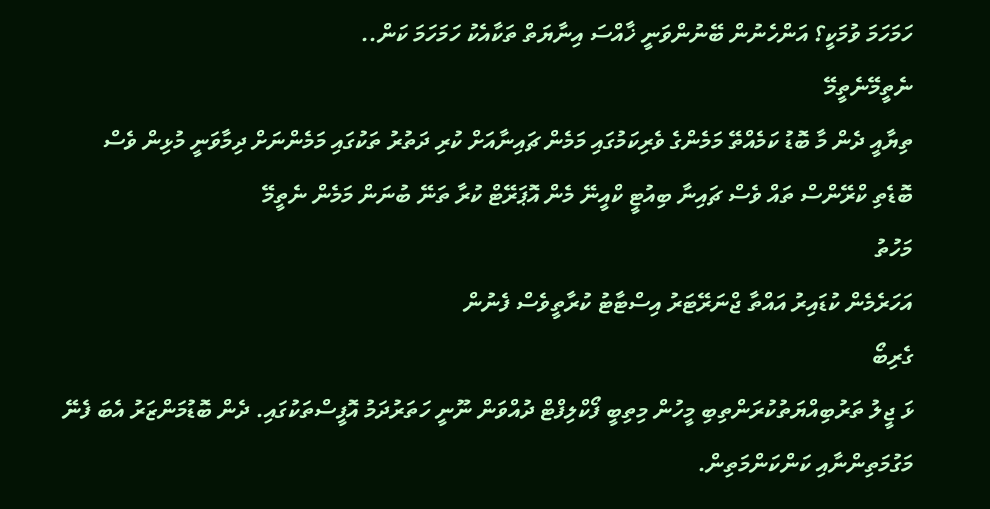ހަމަހަމަ ވުމަކީ؟ އަންހެނުން ބޭނުންވަނީ ޚާއްސަ އިނާޔަތް ތަކާއެކު ހަމަހަމަ ކަން..
ނެތީމޭނެތީމޭ
ތިޔާއީ ދެން މާ ބޮޑު ކަމެއްތޭ މަމެންގެ ވެރިކަމުގައި މަމެން ޗައިނާއަށް ކުރި ދަތުރު ތަކުގައި މަމެންނަށް ދިމާވަނީ މުޅިން ވެސް ބޮޑެތި ކްރޭންސް ތައް ވެސް ޗައިނާ ބިއުޓީ ކްއީނޭ މެން އޮޕަރޭޓް ކުރާ ތަނޭ ބުނަން މަމެން ނެތީމޭ
މަހުތު
އަހަރެމެން ކުޑައިރު އައްތާ ޖްނަރޭޓަރު އިސްޓާޓު ކުރާތީވެސް ފެނުން
ގެރިބޯ
ޅަ ޖީލު ތަރުބިއްޔަތުކުރަންތިބި މީހުން މިތިބީ ފޯކްލިފްޓް ދުއްވަން ނޫނީ ހަތަރުދަމު އޮފީސްތަކުގައި. ދެން ބޮޑުމަންޒަރު އެބަ ފެނޭ މަގުމަތިންނާއި ކަންކަންމަތިން.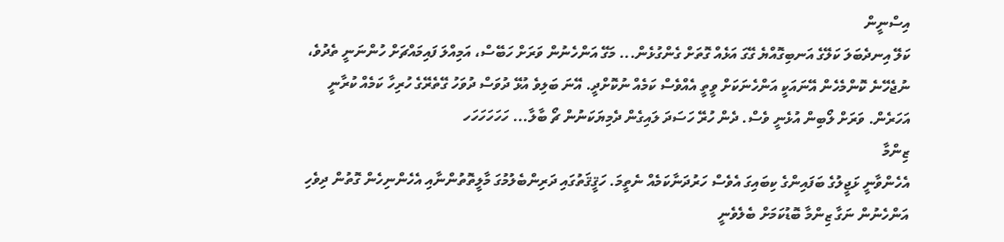އިސްނީން
ކަލޭ އިނދެބަލަ ކަލޭގެ އަނބިގޮއްޔެ ގޭގަ އަޅެއް ގޮތަށް ގެންގުޅެން... މަގޭ އަންހެނުން ވަރަށް ހަބޭސް، އަމިއްލަ ފައިމައްޗަށް ހުންނަނީ ތެދުވެ، ނުޖެހޭނެ ކޮންމެހެން އޭނައަކީ އަންހެނަކަށް ވީތީ އެއްވެސް ކަމެއް ނުކޮށްދީ. އޭނަ ބަލިވެ އުޅޭ ދުވަސް ދުވަހު ގޭތެރޭގެ ހުރިހާ ކަމެއް ކުރާނީ އަހަރެން. ވަރަށް ލޯބިން އުޅެނީ ވެސް. ދެން ހުރޭ ހަސަދަ ލައިގެން ދެމިޔަކަނުން ޗޯ ބާލާ... ހަހަހަހަހަހ
ޒިންމާ
އެހެންވާނީ ޅަޖީލުގެ ބަފައިންގެ ކިބައިގަ އެވެސް ހަރުދަނާކަމެއް ނެތީމަ. ހަޤީޤަތުގައި ދަރިންބެލުމުގަ މާލީތޮތުންނާއި އެހެންނިހެން ގޮތުން ދިވެހި އަންހެނުން ނަގާ ޒިންމާ ބޮޑުކަމަށް ބެލެވެނީ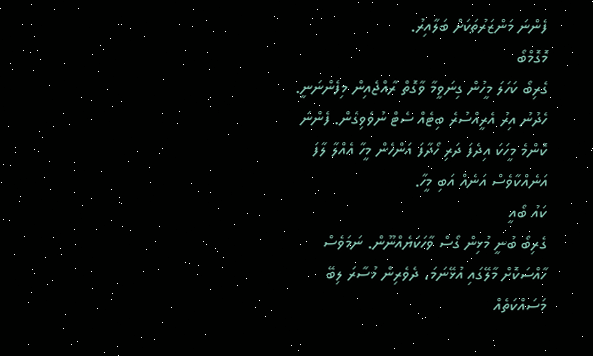ފެންނަ މަންޒަރުތަކަށް ބަލާއިރު.
މޮގޮމްބޯ
ގެރިބޯ ކަހަލަ މީހުން ގިނަވީމާ ވާގޮތް ރާއްޖެއިން މިފެންނަނީ. ހެދުނު އިރު އެރީއްސުރެ ބިޓެއް ސެޓް ނުވެވިގެން. ފެންނަ ކޮންމެ މީހަކަ އިދެފަ ދަރި ހޯދާފަ އަންހެން މީހާ އެއްލާ ލާފަ އަނެއްކާވެސް އަނެއް އަބި މީހާ.
ކައު ބޯއީ
ގެރިބޯ ބުނީ މުޅިން ގޯސް ވާހަކަޔެއްނޫން. ނަމަވެސް ހާއްސަކޮށް މާލޭގައި އުޅޭނަމަ، ދެވެރިން މުސާރަ ލިބޭ މަސައްކަތެއް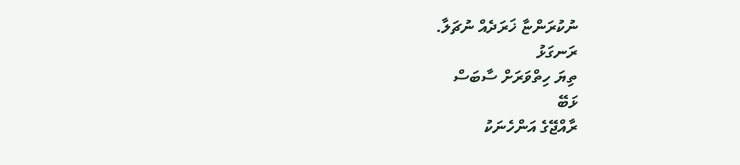ނުކުރަންޏާ ޚަރަދެއް ނުޗަލާ.
ރަނގަޅު
ތިޔަ ހިތްވަރަށް ސާބަސް
ޅަބޭ
ރާއްޖޭގެ އަންހެނަކު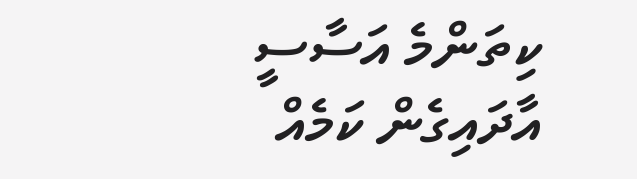ކިތަންމެ އަސާސީ އާދައިގެން ކަމެއް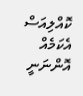ކޮއްލިއަސް އެކަމެއް އޮންނަނީ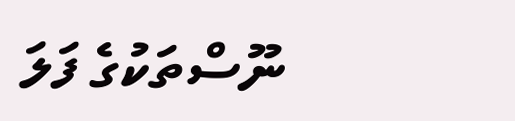ނޫސްތަކުގެ ފަލަ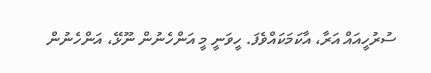ސުރުހީއައް އަރާ، އާކަމަކައްވެފަ. ހީވަނީ މީ އަންހެނުން ނޫޅޭ، އަންހެނުން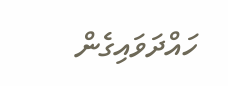ހައްދަވައިގެން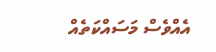އެއްވެސް މަސައްކަތެއް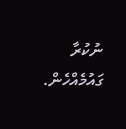ނުކުރާ ގައުމެއްހެން.